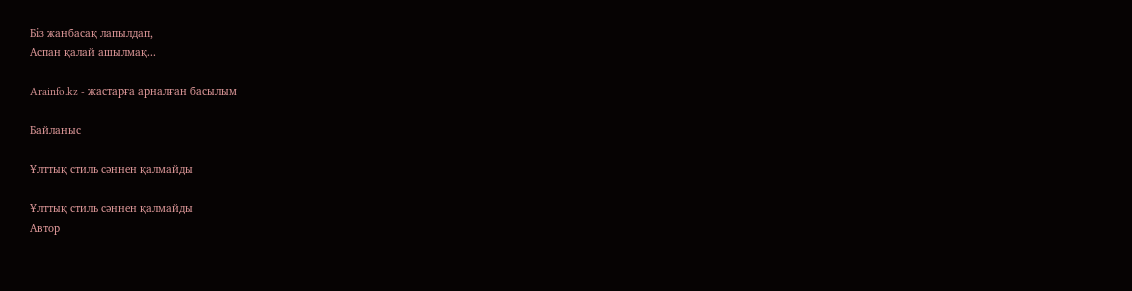Біз жанбасақ лапылдап,
Аспан қалай ашылмақ...

Arainfo.kz - жастарға арналған басылым

Байланыс

Ұлттық стиль сәннен қалмайды

Ұлттық стиль сәннен қалмайды
Автор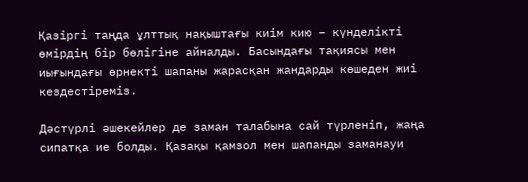Қазіргі таңда ұлттық нақыштағы киім кию – күнделікті өмірдің бір бөлігіне айналды. Басындағы тақиясы мен иығындағы өрнекті шапаны жарасқан жандарды көшеден жиі кездестіреміз.

Дәстүрлі әшекейлер де заман талабына сай түрленіп, жаңа сипатқа ие болды. Қазақы қамзол мен шапанды заманауи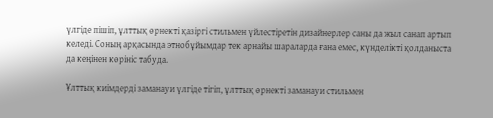үлгіде пішіп, ұлттық өрнекті қазіргі стильмен үйлестіретін дизайнерлер саны да жыл санап артып келеді. Соның арқасында этнобұйымдар тек арнайы шараларда ғана емес, күнделікті қолданыста да кеңінен көрініс табуда.

Ұлттық киімдерді заманауи үлгіде тігіп, ұлттық өрнекті заманауи стильмен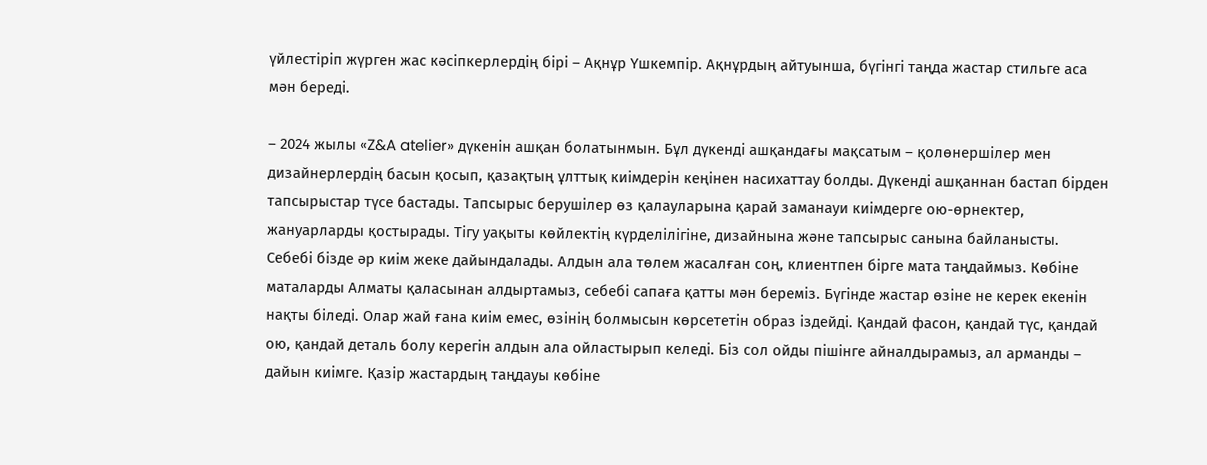үйлестіріп жүрген жас кәсіпкерлердің бірі – Ақнұр Үшкемпір. Ақнұрдың айтуынша, бүгінгі таңда жастар стильге аса мән береді.

– 2024 жылы «Z&A atelier» дүкенін ашқан болатынмын. Бұл дүкенді ашқандағы мақсатым – қолөнершілер мен дизайнерлердің басын қосып, қазақтың ұлттық киімдерін кеңінен насихаттау болды. Дүкенді ашқаннан бастап бірден тапсырыстар түсе бастады. Тапсырыс берушілер өз қалауларына қарай заманауи киімдерге ою-өрнектер, жануарларды қостырады. Тігу уақыты көйлектің күрделілігіне, дизайнына және тапсырыс санына байланысты. Себебі бізде әр киім жеке дайындалады. Алдын ала төлем жасалған соң, клиентпен бірге мата таңдаймыз. Көбіне маталарды Алматы қаласынан алдыртамыз, себебі сапаға қатты мән береміз. Бүгінде жастар өзіне не керек екенін нақты біледі. Олар жай ғана киім емес, өзінің болмысын көрсететін образ іздейді. Қандай фасон, қандай түс, қандай ою, қандай деталь болу керегін алдын ала ойластырып келеді. Біз сол ойды пішінге айналдырамыз, ал арманды – дайын киімге. Қазір жастардың таңдауы көбіне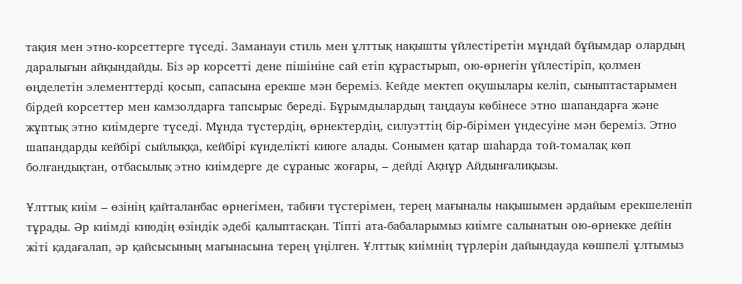тақия мен этно-корсеттерге түседі. Заманауи стиль мен ұлттық нақышты үйлестіретін мұндай бұйымдар олардың даралығын айқындайды. Біз әр корсетті дене пішініне сай етіп құрастырып, ою-өрнегін үйлестіріп, қолмен өңделетін элементтерді қосып, сапасына ерекше мән береміз. Кейде мектеп оқушылары келіп, сыныптастарымен бірдей корсеттер мен камзолдарға тапсырыс береді. Бұрымдылардың таңдауы көбінесе этно шапандарға және жұптық этно киімдерге түседі. Мұнда түстердің, өрнектердің, силуэттің бір-бірімен үндесуіне мән береміз. Этно шапандарды кейбірі сыйлыққа, кейбірі күнделікті киюге алады. Сонымен қатар шаһарда той-томалақ көп болғандықтан, отбасылық этно киімдерге де сұраныс жоғары, – дейді Ақнұр Айдынғалиқызы.

Ұлттық киім – өзінің қайталанбас өрнегімен, табиғи түстерімен, терең мағыналы нақышымен әрдайым ерекшеленіп тұрады. Әр киімді киюдің өзіндік әдебі қалыптасқан. Тіпті ата-бабаларымыз киімге салынатын ою-өрнекке дейін жіті қадағалап, әр қайсысының мағынасына терең үңілген. Ұлттық киімнің түрлерін дайындауда көшпелі ұлтымыз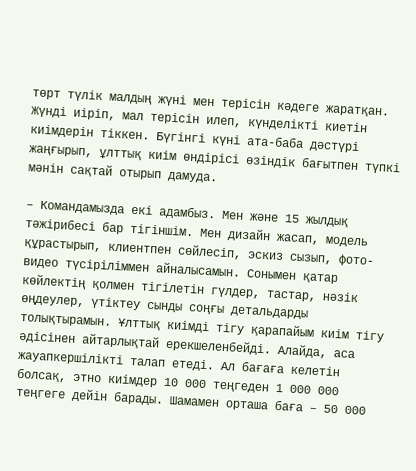төрт түлік малдың жүні мен терісін кәдеге жаратқан. Жүнді иіріп, мал терісін илеп, күнделікті киетін киімдерін тіккен. Бүгінгі күні ата-баба дәстүрі жаңғырып, ұлттық киім өндірісі өзіндік бағытпен түпкі мәнін сақтай отырып дамуда.

– Командамызда екі адамбыз. Мен және 15 жылдық тәжірибесі бар тігіншім. Мен дизайн жасап, модель құрастырып, клиентпен сөйлесіп, эскиз сызып, фото-видео түсіріліммен айналысамын. Сонымен қатар көйлектің қолмен тігілетін гүлдер, тастар, нәзік өңдеулер, үтіктеу сынды соңғы детальдарды толықтырамын. Ұлттық киімді тігу қарапайым киім тігу әдісінен айтарлықтай ерекшеленбейді. Алайда, аса жауапкершілікті талап етеді. Ал бағаға келетін болсақ, этно киімдер 10 000 теңгеден 1 000 000 теңгеге дейін барады. Шамамен орташа баға – 50 000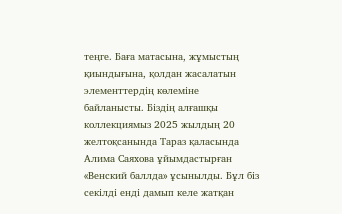теңге. Баға матасына, жұмыстың қиындығына, қолдан жасалатын элементтердің көлеміне байланысты. Біздің алғашқы коллекциямыз 2025 жылдың 20 желтоқсанында Тараз қаласында Алима Саяхова ұйымдастырған «Венский баллда» ұсынылды. Бұл біз секілді енді дамып келе жатқан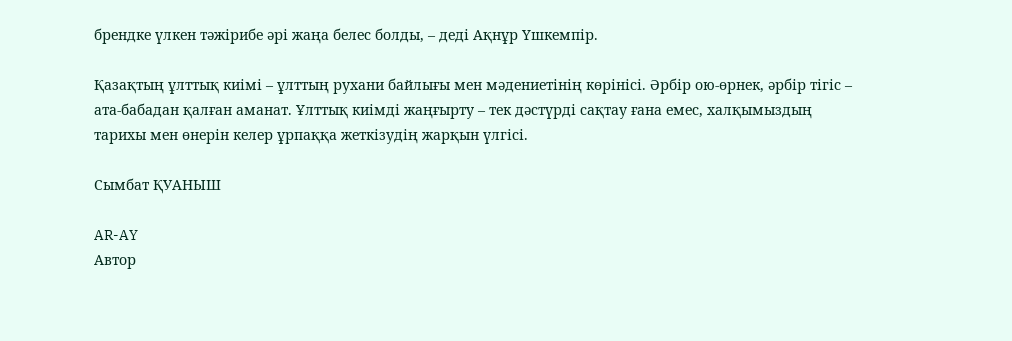брендке үлкен тәжірибе әрі жаңа белес болды, – деді Ақнұр Үшкемпір.

Қазақтың ұлттық киімі – ұлттың рухани байлығы мен мәдениетінің көрінісі. Әрбір ою-өрнек, әрбір тігіс – ата-бабадан қалған аманат. Ұлттық киімді жаңғырту – тек дәстүрді сақтау ғана емес, халқымыздың тарихы мен өнерін келер ұрпаққа жеткізудің жарқын үлгісі.

Сымбат ҚУАНЫШ

AR-AY
Автор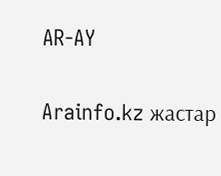AR-AY

Arainfo.kz жастар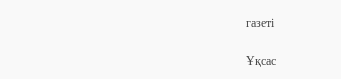газеті

Ұқсас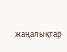жаңалықтар